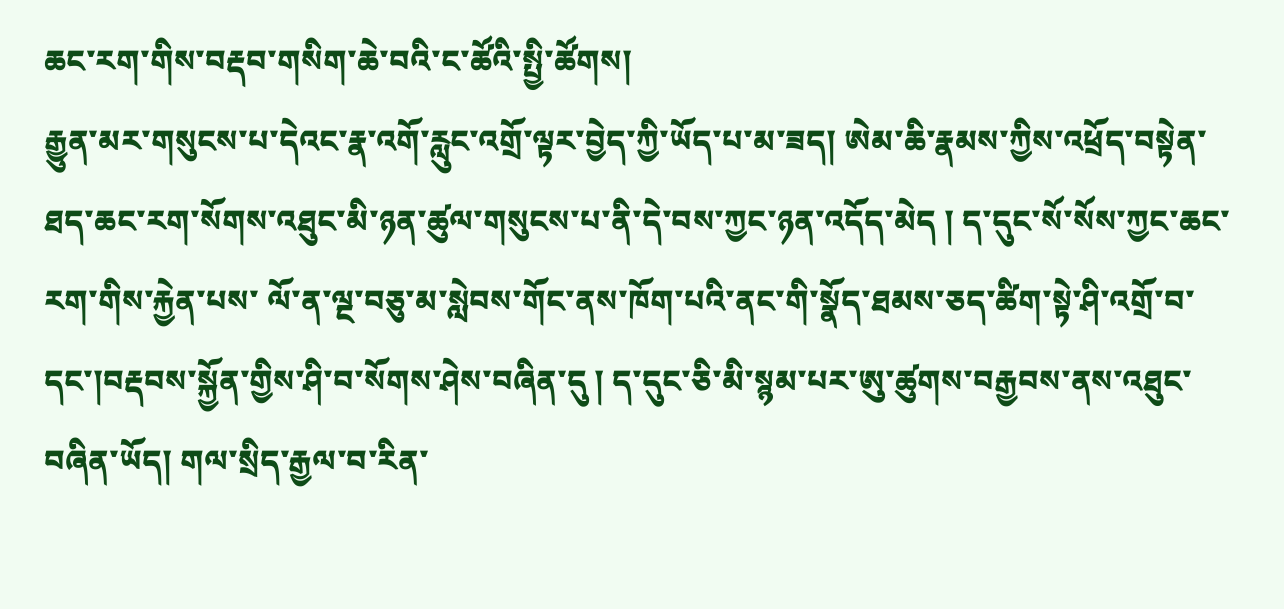ཆང་རག་གིས་བརྡབ་གསིག་ཆེ་བའི་ང་ཚོའི་སྤྱི་ཚོགས།
རྒྱུན་མར་གསུངས་པ་དེའང་རྣ་འགོ་རླུང་འགྲོ་ལྟར་བྱེད་ཀྱི་ཡོད་པ་མ་ཟད། ཨེམ་ཆི་རྣམས་ཀྱིས་འཕྲོད་བསྟེན་ཐད་ཆང་རག་སོགས་འཐུང་མི་ཉན་ཚུལ་གསུངས་པ་ནི་དེ་བས་ཀྱང་ཉན་འདོད་མེད ། ད་དུང་སོ་སོས་ཀྱང་ཆང་རག་གིས་རྐྱེན་པས་ ལོ་ན་ལྔ་བཅུ་མ་སླེབས་གོང་ནས་ཁོག་པའི་ནང་གི་སྣོད་ཐམས་ཅད་ཚིག་སྟེ་ཤི་འགྲོ་བ་དང་།བརྡབས་སྐྱོན་གྱིས་ཤི་བ་སོགས་ཤེས་བཞིན་དུ ། ད་དུང་ཅི་མི་སྙམ་པར་ཨུ་ཚུགས་བརྒྱབས་ནས་འཐུང་བཞིན་ཡོད། གལ་སྲིད་རྒྱལ་བ་རིན་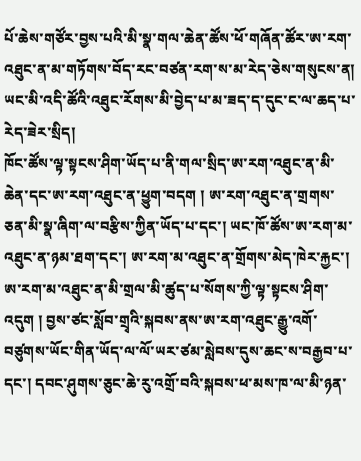པོ་ཆེས་གཙོར་བྱས་པའི་མི་སྣ་གལ་ཆེན་ཚོས་ཕོ་གཞོན་ཚོར་ཨ་རག་འཐུང་ན་མ་གཏོགས་བོད་རང་བཙན་རག་ས་མ་རེད་ཅེས་གསུངས་ན། ཡང་མི་འདི་ཚོའི་འཐུང་རོགས་མི་བྱེད་པ་མ་ཟད་ད་དུང་ང་ལ་ཆད་པ་རེད་ཟེར་སྲིད།
ཁོང་ཚོས་ལྟ་སྟངས་ཤིག་ཡོད་པ་ནི་གལ་སྲིད་ཨ་རག་འཐུང་ན་མི་ཆེན་དང་ཨ་རག་འཐུང་ན་ཕྱུག་བདག ། ཨ་རག་འཐུང་ན་གྲགས་ཅན་མི་སྣ་ཞིག་ལ་བརྩིས་ཀྱིན་ཡོད་པ་དང་། ཡང་ཁོ་ཚོས་ཨ་རག་མ་འཐུང་ན་ཉམ་ཐག་དང་། ཨ་རག་མ་འཐུང་ན་གྲོགས་མེད་ཁེར་རྐྱང་། ཨ་རག་མ་འཐུང་ན་མི་གྲལ་མི་ཚུད་པ་སོགས་ཀྱི་ལྟ་སྟངས་ཤིག་འདུག ། བྱས་ཙང་སློབ་གྲྭའི་སྐབས་ནས་ཨ་རག་འཐུང་རྒྱུ་འགོ་བཙུགས་ཡོང་གིན་ཡོད་ལ་ལོ་ཡར་ཙམ་སླེབས་དུས་ཆང་ས་བརྒྱབ་པ་དང་། དབང་ཤུགས་ཅུང་ཆེ་རུ་འགྲོ་བའི་སྐབས་ཕ་མས་ཁ་ལ་མི་ཉན་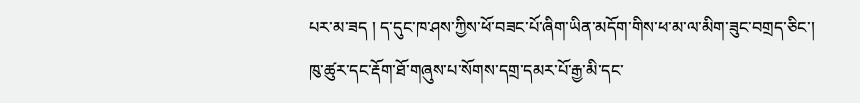པར་མ་ཟད ། ད་དུང་ཁ་ཤས་ཀྱིས་ཕོ་བཟང་པོ་ཞིག་ཡིན་མདོག་གིས་ཕ་མ་ལ་མིག་ཟུང་བགྲད་ཅིང་། ཁུ་ཚུར་དང་རྡོག་ཐོ་གཞུས་པ་སོགས་དགྲ་དམར་པོ་རྒྱ་མི་དང་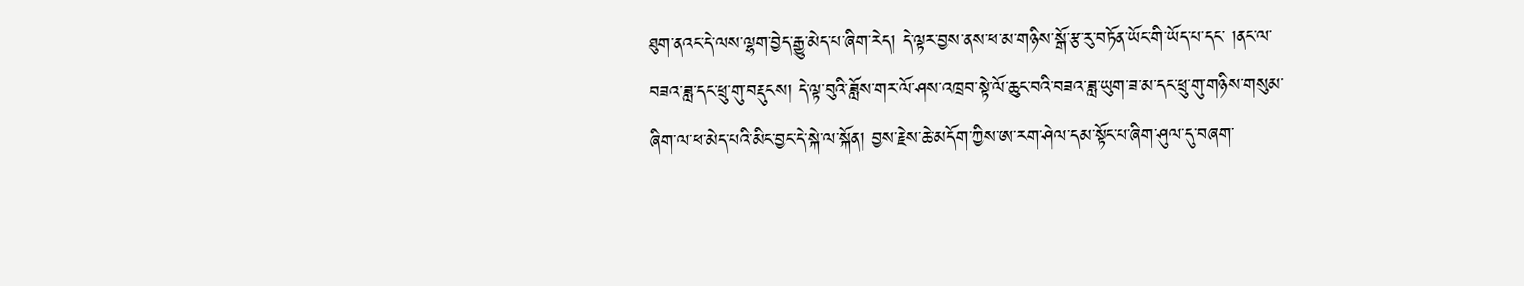ཐུག་ནའང་དེ་ལས་ལྷག་བྱེད་རྒྱུ་མེད་པ་ཞིག་རེད། དེ་ལྟར་བྱས་ནས་ཕ་མ་གཉིས་སྒོ་རྩ་རུ་བཏོན་ཡོང་གི་ཡོད་པ་དང་ །ནང་ལ་བཟའ་ཟླ་དང་ཕྲུ་གུ་བརྡུངས། དེ་ལྟ་བུའི་ཟློས་གར་ལོ་ཤས་འཁྲབ་སྟེ་ལོ་ཆུང་བའི་བཟའ་ཟླ་ཡུག་ཟ་མ་དང་ཕྲུ་གུ་གཉིས་གསུམ་ཞིག་ལ་ཕ་མེད་པའི་མིང་བྱང་དེ་སྐེ་ལ་སྐོན། བྱས་རྗེས་ཆེ་མདོག་ཀྱིས་ཨ་རག་ཤེལ་དམ་སྟོང་པ་ཞིག་ཤུལ་དུ་བཞག་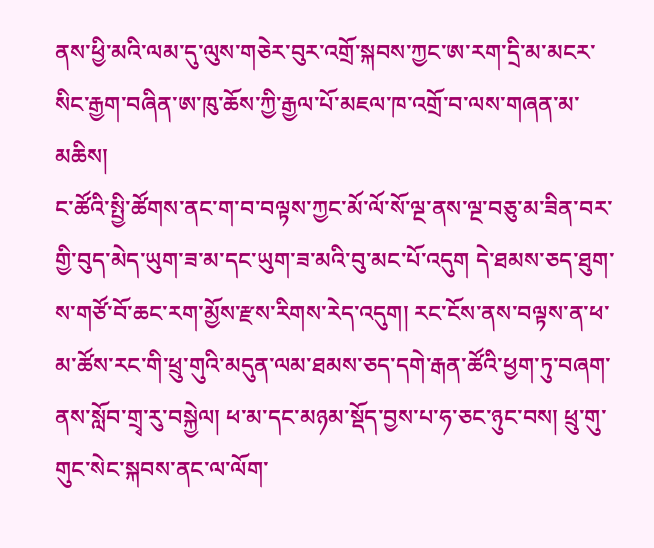ནས་ཕྱི་མའི་ལམ་དུ་ལུས་གཅེར་བུར་འགྲོ་སྐབས་ཀྱང་ཨ་རག་དྲི་མ་མངར་སིང་རྒྱག་བཞིན་ཨ་ཁུ་ཆོས་ཀྱི་རྒྱལ་པོ་མཇལ་ཁ་འགྲོ་བ་ལས་གཞན་མ་མཆིས།
ང་ཚོའི་སྤྱི་ཚོགས་ནང་ག་བ་བལྟས་ཀྱང་མོ་ལོ་སོ་ལྔ་ནས་ལྔ་བཅུ་མ་ཟིན་བར་གྱི་བུད་མེད་ཡུག་ཟ་མ་དང་ཡུག་ཟ་མའི་བུ་མང་པོ་འདུག དེ་ཐམས་ཅད་ཐུག་ས་གཙོ་བོ་ཆང་རག་མྱོས་རྫས་རིགས་རེད་འདུག། རང་ངོས་ནས་བལྟས་ན་ཕ་མ་ཚོས་རང་གི་ཕྲུ་གུའི་མདུན་ལམ་ཐམས་ཅད་དགེ་རྒན་ཚོའི་ཕྱག་ཏུ་བཞག་ནས་སློབ་གྲྭ་རུ་བསྐྱེལ། ཕ་མ་དང་མཉམ་སྡོད་བྱས་པ་ཧ་ཅང་ཉུང་བས། ཕྲུ་གུ་གུང་སེང་སྐབས་ནང་ལ་ལོག་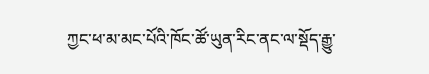ཀྱང་ཕ་མ་མང་པོའི་ཁོང་ཚོ་ཡུན་རིང་ནང་ལ་སྡོད་རྒྱུ་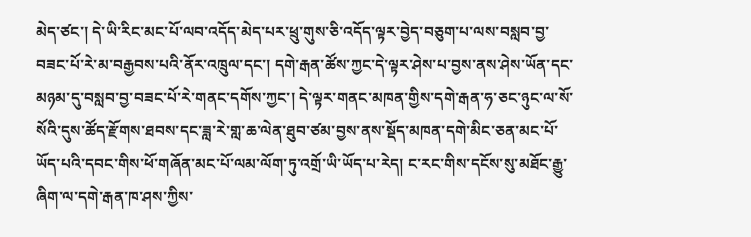མེད་ཙང་། དེ་ཡི་རིང་མང་པོ་ལབ་འདོད་མེད་པར་ཕྲུ་གུས་ཅི་འདོད་ལྟར་བྱེད་བཅུག་པ་ལས་བསླབ་བྱ་བཟང་པོ་རེ་མ་བརྒྱབས་པའི་ནོར་འཁྲུལ་དང་། དགེ་རྒན་ཚོས་ཀྱང་དེ་ལྟར་ཤེས་པ་བྱས་ནས་ཤེས་ཡོན་དང་མཉམ་དུ་བསླབ་བྱ་བཟང་པོ་རེ་གནང་དགོས་ཀྱང་། དེ་ལྟར་གནང་མཁན་གྱིས་དགེ་རྒན་ཧ་ཅང་ཉུང་ལ་སོ་སོའི་དུས་ཚོད་རྫོགས་ཐབས་དང་ཟླ་རེ་གླ་ཆ་ལེན་ཐུབ་ཙམ་བྱས་ནས་སྡོད་མཁན་དགེ་མིང་ཅན་མང་པོ་ཡོད་པའི་དབང་གིས་ཕོ་གཞོན་མང་པོ་ལམ་ལོག་ཏུ་འགྲོ་ཡི་ཡོད་པ་རེད། ང་རང་གིས་དངོས་སུ་མཐོང་རྒྱུ་ཞིག་ལ་དགེ་རྒན་ཁ་ཤས་ཀྱིས་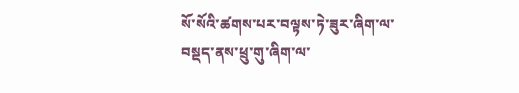སོ་སོའི་ཚགས་པར་བལྟས་ཏེ་ཟུར་ཞིག་ལ་བསྡད་ནས་ཕྲུ་གུ་ཞིག་ལ་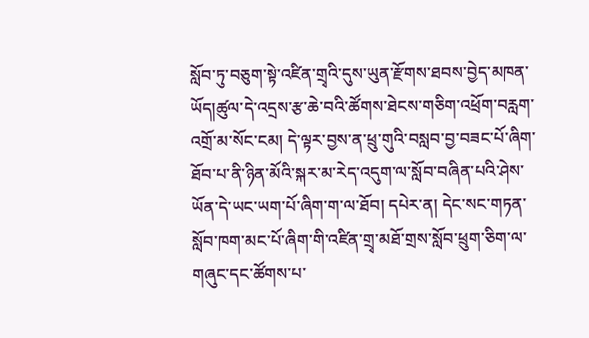སློབ་ཏུ་བཅུག་སྟེ་འཛིན་གྲྭའི་དུས་ཡུན་རྫོགས་ཐབས་བྱེད་མཁན་ཡོད།ཚུལ་དེ་འདྲས་རྩ་ཆེ་བའི་ཚོགས་ཐེངས་གཅིག་འཕྲོག་བརླག་འགྲོ་མ་སོང་ངམ། དེ་ལྟར་བྱས་ན་ཕྲུ་གུའི་བསླབ་བྱ་བཟང་པོ་ཞིག་ཐོབ་པ་ནི་ཉིན་མོའི་སྐར་མ་རེད་འདུག་ལ་སློབ་བཞིན་པའི་ཤེས་ཡོན་དེ་ཡང་ཡག་པོ་ཞིག་ག་ལ་ཐོབ། དཔེར་ན། དེང་སང་གཏན་སློབ་ཁག་མང་པོ་ཞིག་གི་འཛིན་གྲྭ་མཐོ་གྲས་སློབ་ཕྲུག་ཅིག་ལ་གཞུང་དང་ཚོགས་པ་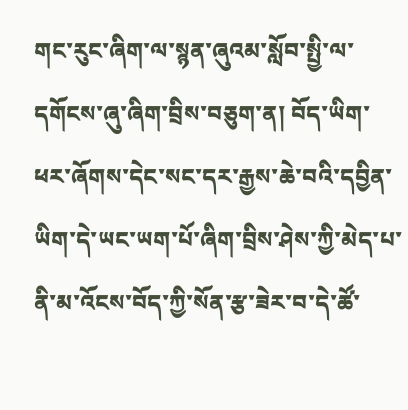གང་རུང་ཞིག་ལ་སྙན་ཞུའམ་སློབ་སྤྱི་ལ་དགོངས་ཞུ་ཞིག་བྲིས་བཅུག་ན། བོད་ཡིག་ཕར་ཞོགས་དེང་སང་དར་རྒྱས་ཆེ་བའི་དབྱིན་ཡིག་དེ་ཡང་ཡག་པོ་ཞིག་བྲིས་ཤེས་ཀྱི་མེད་པ་ནི་མ་འོངས་བོད་ཀྱི་སོན་རྩ་ཟེར་བ་དེ་ཚོ་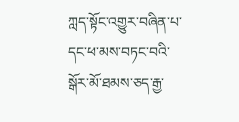ཀླད་སྟོང་འགྱུར་བཞིན་པ་དང་ཕ་མས་བཏང་བའི་སྒོར་མོ་ཐམས་ཅད་རྒྱ་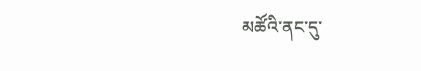མཚོའི་ནང་དུ་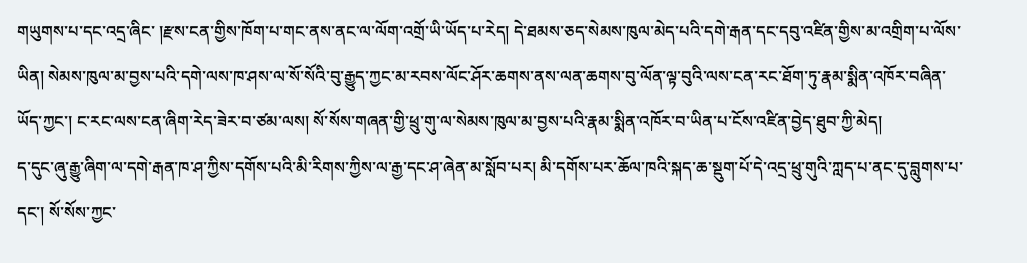གཡུགས་པ་དང་འདྲ་ཞིང་ །རྫས་ངན་གྱིས་ཁོག་པ་གང་ནས་ནང་ལ་ལོག་འགྲོ་ཡི་ཡོད་པ་རེད། དེ་ཐམས་ཅད་སེམས་ཁུལ་མེད་པའི་དགེ་རྒན་དང་དབུ་འཛིན་གྱིས་མ་འགྲིག་པ་ལོས་ཡིན། སེམས་ཁུལ་མ་བྱས་པའི་དགེ་ལས་ཁ་ཤས་ལ་སོ་སོའི་བུ་རྒྱུད་ཀྱང་མ་རབས་ལོང་ཤོར་ཆགས་ནས་ལན་ཆགས་བུ་ལོན་ལྟ་བུའི་ལས་ངན་རང་ཐོག་ཏུ་རྣམ་སྨིན་འཁོར་བཞིན་ཡོད་ཀྱང་། ང་རང་ལས་ངན་ཞིག་རེད་ཟེར་བ་ཙམ་ལས། སོ་སོས་གཞན་གྱི་ཕྲུ་གུ་ལ་སེམས་ཁུལ་མ་བྱས་པའི་རྣམ་སྨིན་འཁོར་བ་ཡིན་པ་ངོས་འཛིན་བྱེད་ཐུབ་ཀྱི་མེད།
ད་དུང་ཞུ་རྒྱུ་ཞིག་ལ་དགེ་རྒན་ཁ་ཤ་ཀྱིས་དགོས་པའི་མི་རིགས་ཀྱིས་ལ་རྒྱ་དང་ཤ་ཞེན་མ་སློབ་པར། མི་དགོས་པར་ཆོལ་ཁའི་སྐད་ཆ་སྡུག་པོ་དེ་འདྲ་ཕྲུ་གུའི་ཀླད་པ་ནང་དུ་བླུགས་པ་དང་། སོ་སོས་ཀྱང་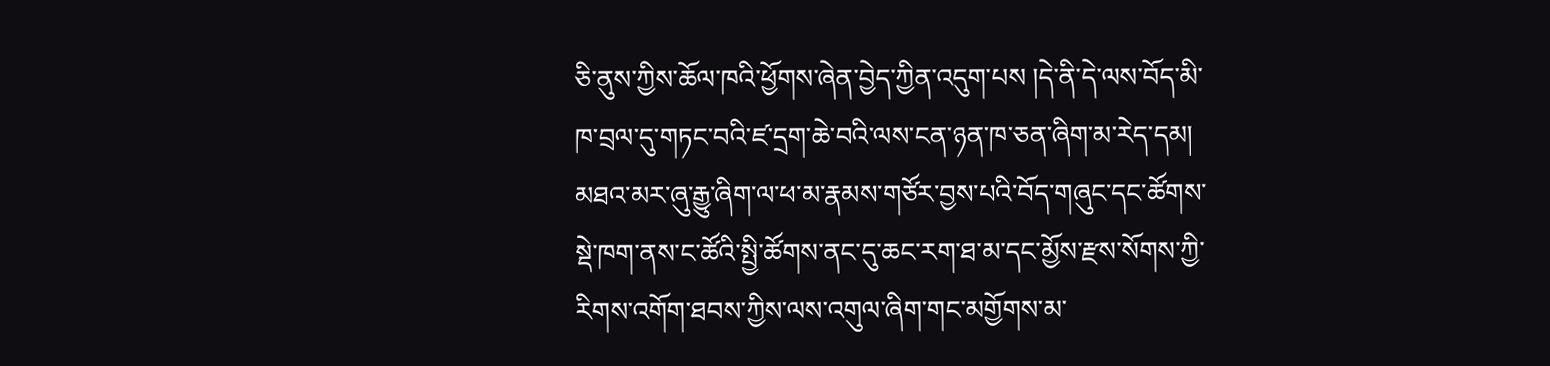ཅི་ནུས་ཀྱིས་ཆོལ་ཁའི་ཕྱོགས་ཞེན་བྱེད་ཀྱིན་འདུག་པས །དེ་ནི་དེ་ལས་བོད་མི་ཁ་བྲལ་དུ་གཏང་བའི་ཛ་དྲག་ཆེ་བའི་ལས་ངན་ཉན་ཁ་ཅན་ཞིག་མ་རེད་དམ།
མཐའ་མར་ཞུ་རྒྱུ་ཞིག་ལ་ཕ་མ་རྣམས་གཙོར་བྱས་པའི་བོད་གཞུང་དང་ཚོགས་སྡེ་ཁག་ནས་ང་ཚོའི་སྤྱི་ཚོགས་ནང་དུ་ཆང་རག་ཐ་མ་དང་མྱོས་རྫས་སོགས་ཀྱི་རིགས་འགོག་ཐབས་ཀྱིས་ལས་འགུལ་ཞིག་གང་མགྱོགས་མ་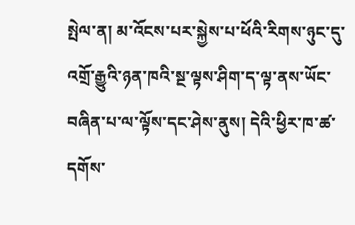སྤེལ་ན། མ་འོངས་པར་སྐྱེས་པ་ཕོའི་རིགས་ཉུང་དུ་འགྲོ་རྒྱུའི་ཉན་ཁའི་སྔ་ལྟས་ཤིག་ད་ལྟ་ནས་ཡོང་བཞིན་པ་ལ་ལྟོས་དང་ཤེས་ནུས། དེའི་ཕྱིར་ཁ་ཚ་དགོས་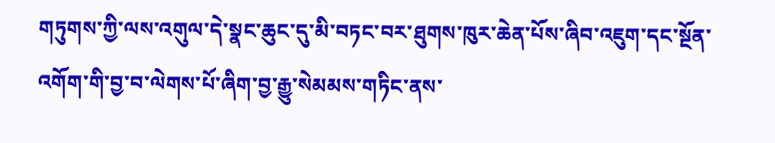གཏུགས་ཀྱི་ལས་འགུལ་དེ་སྣང་ཆུང་དུ་མི་བཏང་བར་ཐུགས་ཁུར་ཆེན་པོས་ཞིབ་འཇུག་དང་སྔོན་འགོག་གི་བྱ་བ་ལེགས་པོ་ཞིག་བྱ་རྒྱུ་སེམམས་གཏིང་ནས་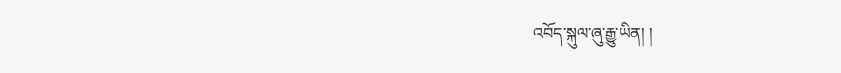འབོད་སྐུལ་ཞུ་རྒྱུ་ཡིན། །